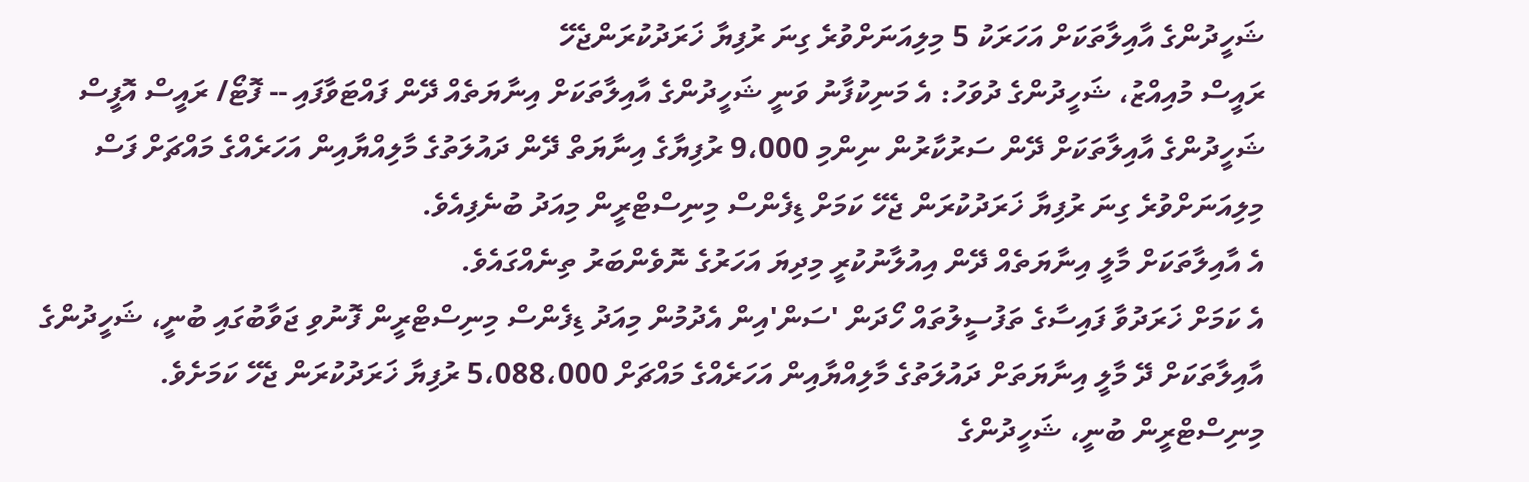ޝަހީދުންގެ އާއިލާތަކަށް އަހަރަކު 5 މިލިއަނަށްވުރެ ގިނަ ރުފިޔާ ޚަރަދުކުރަންޖެހޭ
ރައީސް މުއިއްޒު، ޝަހީދުންގެ ދުވަހު: އެ މަނިކުފާނު ވަނީ ޝަހީދުންގެ އާއިލާތަކަށް އިނާޔަތެއް ދޭން ފައްޓަވާފައި -- ފޮޓޯ/ ރައީސް އޮފީސް
ޝަހީދުންގެ އާއިލާތަކަށް ދޭން ސަރުކާރުން ނިންމި 9،000 ރުފިޔާގެ އިނާޔަތް ދޭން ދައުލަތުގެ މާލިއްޔާއިން އަހަރެއްގެ މައްޗަށް ފަސް މިލިއަނަށްވުރެ ގިނަ ރުފިޔާ ޚަރަދުކުރަން ޖެހޭ ކަމަށް ޑިފެންސް މިނިސްޓްރީން މިއަދު ބުނެފިއެވެ.
އެ އާއިލާތަކަށް މާލީ އިނާޔަތެއް ދޭން އިއުލާނުކުރީ މިދިޔަ އަހަރުގެ ނޮވެންބަރު ތިނެއްގައެވެ.
އެ ކަމަށް ޚަރަދުވާ ފައިސާގެ ތަފުސީލުތައް ހޯދަން 'ސަން'އިން އެދުމުން މިއަދު ޑިފެންސް މިނިސްޓްރީން ފޮނުވި ޖަވާބުގައި ބުނީ، ޝަހީދުންގެ އާއިލާތަކަށް ދޭ މާލީ އިނާޔަތަށް ދައުލަތުގެ މާލިއްޔާއިން އަހަރެއްގެ މައްޗަށް 5،088،000 ރުފިޔާ ޚަރަދުކުރަން ޖެހޭ ކަމަށެވެ.
މިނިސްޓްރީން ބުނީ، ޝަހީދުންގެ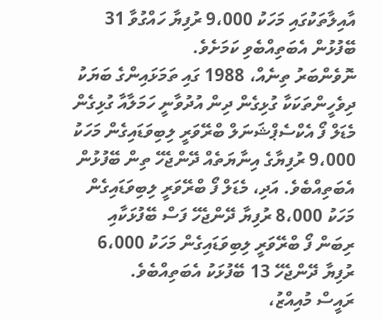އާއިލާތަކުގައި މަހަކު 9،000 ރުފިޔާ ހައްގުވާ 31 ބޭފުޅުން އެބަތިއްބެވި ކަމަށެވެ.
ނޮވެންބަރު ތިނެއް، 1988 ގައި ތަމަޅައިންގެ ބަޔަކު ދިވެހީންތަކަކާ ގުޅިގެން ދިން އުދުވާނީ ހަމަލާއާ ގުޅިގެން މެޑަލް ފޯ އެކްސެޕްޝަނަލް ބްރޭވަރީ ލިބިވަޑައިގެން މަހަކު 9،000 ރުފިޔާގެ އިނާޔަތެއް ދޭންޖެހޭ ތިން ބޭފުޅުން އެބަތިއްބެވެ. އަދި، މެޑަލް ފޯ ބްރޭވަރީ ލިބިވަޑައިގެން މަހަކު 8،000 ރުފިޔާ ދޭންޖެހޭ ފަސް ބޭފުޅަކާއި ރިބަން ފޯ ބްރޭވަރީ ލިބިވަޑައިގެން މަހަކު 6،000 ރުފިޔާ ދޭންޖެހޭ 13 ބޭފުޅަކު އެބަތިއްބެވެ.
ރައީސް މުއިއްޒު،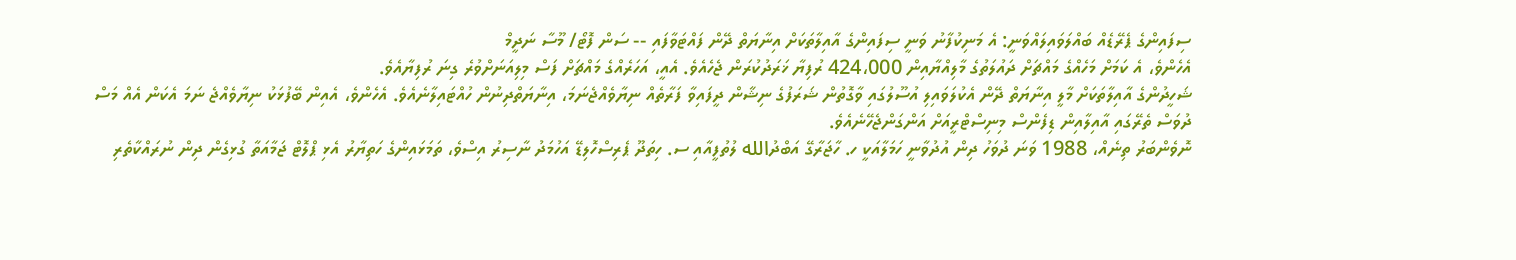ސިފައިންގެ ޕެރޭޑެއް ބައްލަވައިލައްވަނީ: އެ މަނިކުފާނު ވަނީ ސިފައިންގެ އާއިލާތަކަށް އިނާޔަތް ދޭން ފައްޓަވާފައި -- ސަން ފޮޓޯ/ މޫސާ ނަދީމް
އެހެންވެ، އެ ކަމަށް މަހެއްގެ މައްޗަށް ދައުލަތުގެ މާލިއްޔާއިން 424،000 ރުފިޔާ ޚަރަދުކުރަން ޖެހެއެވެ. އެއީ، އަހަރެއްގެ މައްޗަށް ފަސް މިލިއަނަށްވުރެ ގިނަ ރުފިޔާއެވެ.
ޝަހީދުންގެ އާއިލާތަކަށް މާލީ އިނާޔަތް ދޭން އެކުލަވައިލި އުސޫލުގައި ވާގޮތުން ޝަރަފުގެ ނިޝާން ދީފައިވާ ފަރާތެއް ނިޔާވެއްޖެނަމަ، އިނާޔަތްދިނުން ހުއްޓައިލާނެއެވެ. އެހެންވެ، އެއިން ބޭފުޅަކު ނިޔާވެއްޖެ ނަމަ އެކަން އެއް މަސް ދުވަސް ތެރޭގައި އާއިލާއިން ޑިފެންސް މިނިސްޓްރީއަށް އަންގަންޖެހޭނެއެވެ.
ނޮވެންބަރު ތިނެއް، 1988 ވަނަ ދުވަހު ދިން އުދުވާނީ ހަމަލާއަކީ ހ. ހާޖަރާގޭ އަބްދުالله ލުތުފީއާއި ސ. ހިތަދޫ ޕެރިސްހޮލިޑޭ އަހުމަދު ނާސިރު އިސްވެ، ތަމަޅައިންގެ ހަތިޔާރު އެޅި ޕްލޮޓް ޖަމާއަތާ ގުޅިގެން ދިން ނުރައްކާތެރި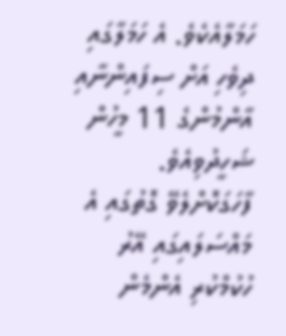ހަމަލާއެކެވެ. އެ ހަމަލާގައި ދިވެހި އަށް ސިފައިންނާއި އާންމުންގެ 11 މީހުން ޝަހީދުވިއެވެ.
ފާހަގަކޮށްލެވޭ ގޮތުގައި އެ މައްސަލައިގައި އޭރު ހުކުމްކުރި އެންމެން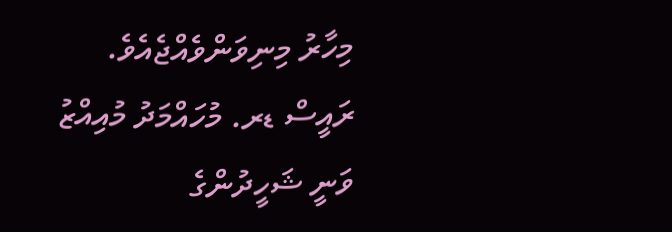މިހާރު މިނިވަންވެއްޖެއެވެ.
ރައީސް ޑރ. މުހައްމަދު މުއިއްޒު ވަނީ ޝަހީދުންގެ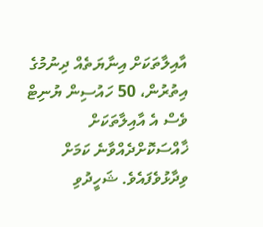އާއިލާތަކަށް އިނާޔަތެއް ދިނުމުގެ އިތުރުން، 50 ހައުސިން ޔުނިޓް ވެސް އެ އާއިލާތަކަށް ޚާއްސަކޮށްދެއްވާނެ ކަމަށް ވިދާޅުވެފައެވެ. ޝަހީދުވި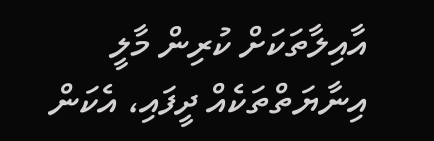އާއިލާތަކަށް ކުރިން މާލީ އިނާޔަތްތަކެއް ދީފައި، އެކަން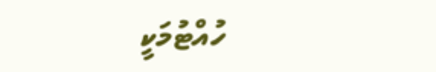ހުއްޓުމަކީ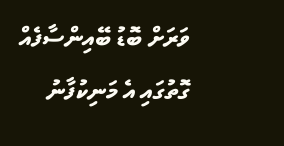ވަރަށް ބޮޑު ބޭއިންސާފެއް ގޮތުގައި އެ މަނިކުފާނު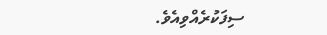ސިފަކުރެއްވިއެވެ.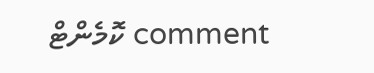comment ކޮމެންޓް